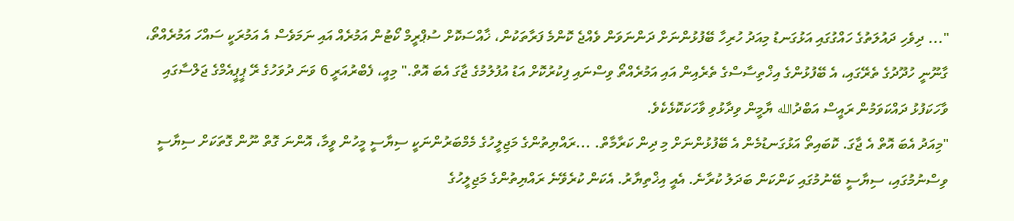"... ދިވެހި ދައުލަތުގެ ހައްގުގައި އަޅުގަނޑު މިއަދު ހުރިހާ ބޭފުޅުންނަށް ދަންނަވަން ވެއްޖެ ކޮންމެ ފަރާތަކުން، ޚާއްސަކޮށް ސުޕްރީމް ކޯޓުން އަމުރެއް އައި ނަމަވެސް އެ އަމުރަކީ ސައްހަ އަމުރެއްތޯ، ގާނޫނީ ހުދޫދުގެ ތެރޭގައި، އެ ބޭފުޅުންގެ އިޚްތިސާސްގެ ތެރެއިން އައި އަމުރެއްތޯ ވިސްނައި ފިކުރުކޮށް އަޑު އުފުލުމުގެ ޖާގަ އެބަ އޮތް." މިއީ، ފެބްރުއަރީ 6 ވަނަ ދުވަހުގެ ރޭ ޕީޕީއެމްގެ ޖަލްސާގައި ވާހަކަފުޅު ދައްކަވަމުން ރައީސް އަބްދުالله ޔާމީން ވިދާޅުވި ވާހަކަކޮޅެކެވެ.
"މިއަދު އެބަ އޮތް އެ ޖާގަ. ކޮބައިތޯ އަޅުގަނޑުމެން އެ ބޭފުޅުންނަށް މި ދިން ކަރާމާތް. ...ރައްޔިތުންގެ މަޖިލީހުގެ މެމްބަރުންނަކީ ސިޔާސީ މީހުން ވީމާ، އޮންނަ ގޮތް ނޫން ގޮތަކަށް ސިޔާސީ ވިސްނުމުގައި، ސިޔާސީ ބޭނުމުގައި ކަންކަން ބަދަލު ކުރާނެ. އެއީ އިޚްތިޔާރު. އެކަން ކުރެވޭނެ ރައްޔިތުންގެ މަޖިލީހުގެ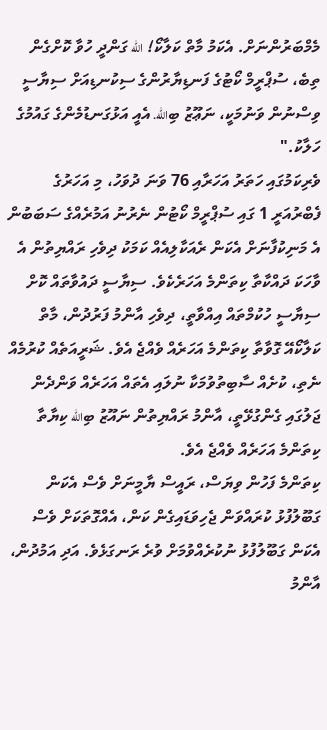މެމްބަރުންނަށް. އެކަމު މާތް ކަލާކޯ! الله ގަންދީ ހުވާ ކޮށްގެން ތިބެ، ސުޕްރީމް ކޯޓުގެ ފަނޑިޔާރުންގެ ސިކުނޑިއަށް ސިޔާސީ ވިސްނުން ވަނުމަކީ، ނަޢޫޒު ބިالله. އެއީ އަޅުގަނޑުމެންގެ ގައުމުގެ ހަލާކު."
ވެރިކަމުގައި ހަތަރު އަހަރާއި 76 ވަނަ ދުވަހު، މި އަހަރުގެ ފެބްރުއަރީ 1 ގައި ސުޕްރީމް ކޯޓުން ނެރުނު އަމުރެއްގެ ސަބަބުން އެ މަނިކުފާނަށް އެކަން ރެއަކާލިއެއް ކަމަކު ދިވެހި ރައްޔިތުން އެ ވާހަކަ ދައްކާތާ ކިތަންމެ އަހަރެކެވެ. ސިޔާސީ ދައުވާތައް ކޮށް ސިޔާސީ ހުކުމްތައް އިއްވާތީ، ދިވެހި އާންމު ފަރުދުން، މާތް ކަލާކޯއޭ ގޮވާތާ ކިތަންމެ އަހަރެއް ވެއްޖެ އެވެ. ޝަރީއަތެއް ކުރުމެއް ނެތި، ކުށެއް ސާބިތުވުމަކާ ނުލައި އެތައް އަހަރެއް ވަންދެން ޖަލުގައި ގެންގުޅޭތީ، އާންމު ރައްޔިތުން ނައޫޒު ބިالله ކިޔާތާ ކިތަންމެ އަހަރެއް ވެއްޖެ އެވެ.
ކިތަންމެ ފަހުން ވިޔަސް، ރައީސް ޔާމީނަށް ވެސް އެކަން ގަބޫލުފުޅު ކުރައްވަން ޖެހިވަޑައިގެން ކަން، އެއްގޮތަކަށް ވެސް އެކަން ގަބޫލުފުޅު ނުކުރެއްވުމަށް ވުރެ ރަނގަޅެވެ. އަދި އަމުދުން، އާންމު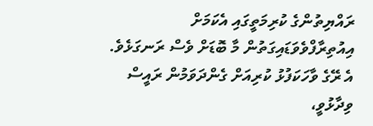ރައްޔިތުންގެ ކުރިމަތީގައި އެކަމަށް އިއުތިރާފްވެވަޑައިގަތުން މާ ބޮޑަށް ވެސް ރަނގަޅެވެ.
އެ ރޭގެ ވާހަކަފުޅު ކުރިއަށް ގެންދަވަމުން ރައީސް ވިދާޅުވީ،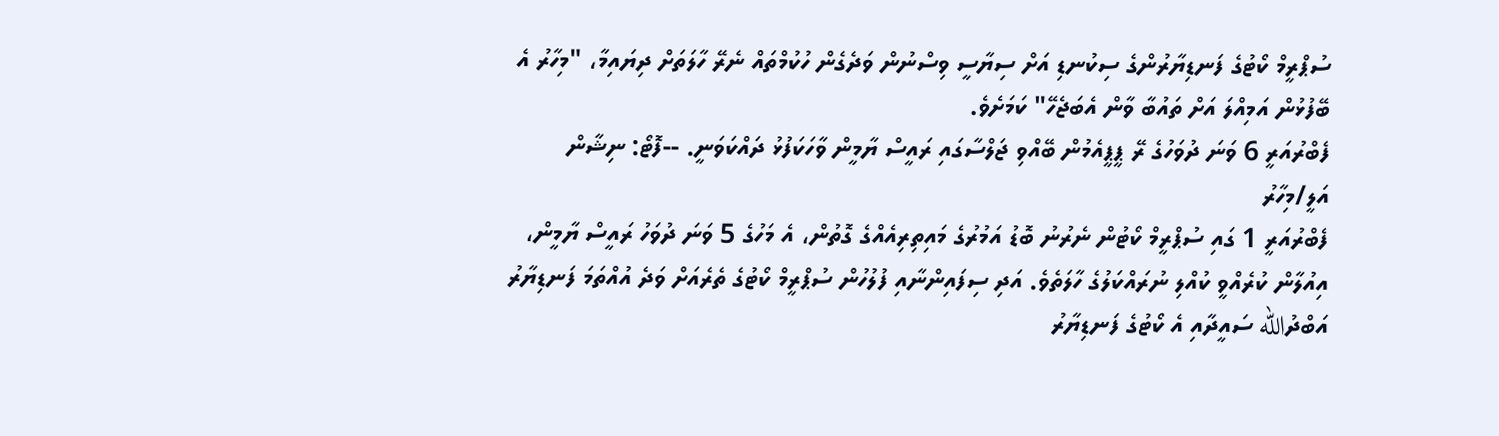ސުޕްރީމް ކޯޓުގެ ފަނޑިޔާރުންގެ ސިކުނޑި އަށް ސިޔާސީ ވިސްނުން ވަދެގެން ހުކުމްތައް ނެރޭ ހާލަތަށް ދިޔައިމާ، "މިހާރު އެ ބޭފުޅުން އަމިއްލަ އަށް ތައުބާ ވާން އެބަޖެހޭ" ކަމަށެވެ.
ފެބްރުއަރީ 6 ވަނަ ދުވަހުގެ ރޭ ޕީޕީއެމުން ބޭއްވި ޖަލްސާގައި ރައީސް ޔާމީން ވާހަކަފުޅު ދައްކަވަނީ. --ފޮޓޯ: ނިޝާން އަލީ/މިހާރު
ފެބްރުއަރީ 1 ގައި ސުޕްރީމް ކޯޓުން ނެރުނު ބޮޑު އަމުރުގެ މައިތިރިއެއްގެ ގޮތުން، އެ މަހުގެ 5 ވަނަ ދުވަހު ރައީސް ޔާމީން، އިއުލާން ކުރެއްވީ ކުއްލި ނުރައްކަލުގެ ހާލަތެވެ. އަދި ސިފައިންނާއި ފުލުހުން ސުޕްރީމް ކޯޓުގެ ތެރެއަށް ވަދެ އުއްތަމަ ފަނޑިޔާރު އަބްދުالله ސައީދާއި އެ ކޯޓުގެ ފަނޑިޔާރު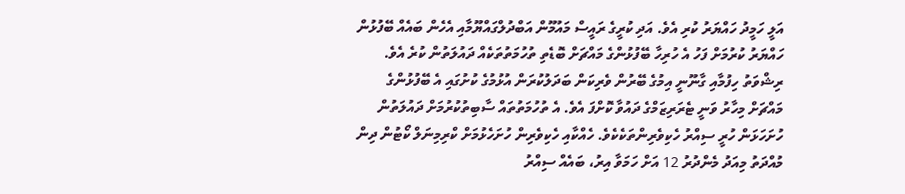އަލީ ހަމީދު ހައްޔަރު ކުރި އެވެ. އަދި ކުރީގެ ރައީސް މައުމޫން އަބްދުލްގައްޔޫމާއި އެހެން ބައެއް ބޭފުޅުން ހައްޔަރު ކުރުމަށް ފަހު އެ ހުރިހާ ބޭފުޅުންގެ މައްޗަށް ބޮޑެތި ތުހުމަތުތަކެއް ދައުލަތުން ކުރެ އެވެ.
ރިޝްވަތު ހިފުމާއި ގާނޫނީ އިމުގެ ބޭރުން ވެރިކަން ބަދަލުކުރަން އުޅުމުގެ ކުށުގައި އެ ބޭފުޅުންގެ މައްޗަށް މިހާރު ވަނީ ޓެރަރިޒަމްގެ ދައުވާ ކޮށްފަ އެވެ. އެ ތުހުމަތުތައް ސާބިތުކުރުމަށް ދައުލަތުން ހުށަހަޅަން ހުރީ ސިއްރު ހެކިވެރިންތަކެކެވެ. ހެއްކާއި ހެކިވެރިން ހުށަހެޅުމަށް ކްރިމިނަލް ކޯޓުން ދިން މުއްދަތު މިއަދު މެންދުރު 12 އަށް ހަމަވާ އިރު، ބައެއް ސިއްރު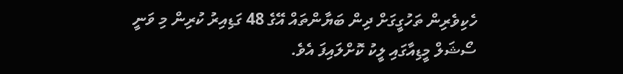ހެކިވެރިން ތަހުގީގަށް ދިން ބަޔާންތައް އޭގެ 48 ގަޑިއިރު ކުރިން މި ވަނީ ސޯޝަލް މީޑިއާގައި ލީކު ކޮށްލައިފަ އެވެ.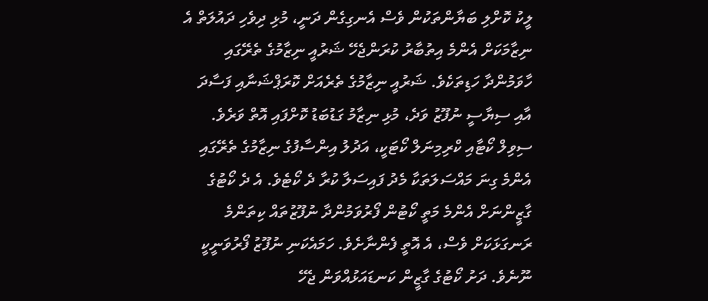ލީކު ކޮށްލި ބަޔާންތަކުން ވެސް އެނގިގެން ދަނީ، މުޅި ދިވެހި ދައުލަތް އެ ނިޒާމަކަށް އެންމެ އިތުބާރު ކުރަންޖެހޭ ޝަރުއީ ނިޒާމުގެ ތެރޭގައި ހާވަމުންދާ ހަޑިތަކެވެ. ޝަރުއީ ނިޒާމުގެ ތެރެއަށް ކޮރަޕްޝަނާއި ފަސާދަ އާއި ސިޔާސީ ނުފޫޒު ވަދެ، މުޅި ނިޒާމު ގަޑުބަޑު ކޮށްފައި އޮތް ވަރެވެ.
ސިވިލް ކޯޓާއި ކްރިމިނަލް ކޯޓަކީ، އަދުލު އިންސާފުގެ ނިޒާމުގެ ތެރޭގައި އެންމެ ގިނަ މައްސަލަތަކާ މެދު ފައިސަލާ ކުރާ ދެ ކޯޓެވެ. އެ ދެ ކޯޓުގެ ގާޒީންނަށް އެންމެ މަތީ ކޯޓުން ފޯރުވަމުންދާ ނުފޫޒުތައް ކިތަންމެ ރަނގަޅަކަށް ވެސް، އެ އޮތީ ފެންނާށެވެ. ހަމައެކަނި ނުފޫޒު ފޯރުވަނީކީ ނޫނެވެ. ދަށު ކޯޓުގެ ގާޒީން ކަނޑައަޅުއްވަން ޖެހޭ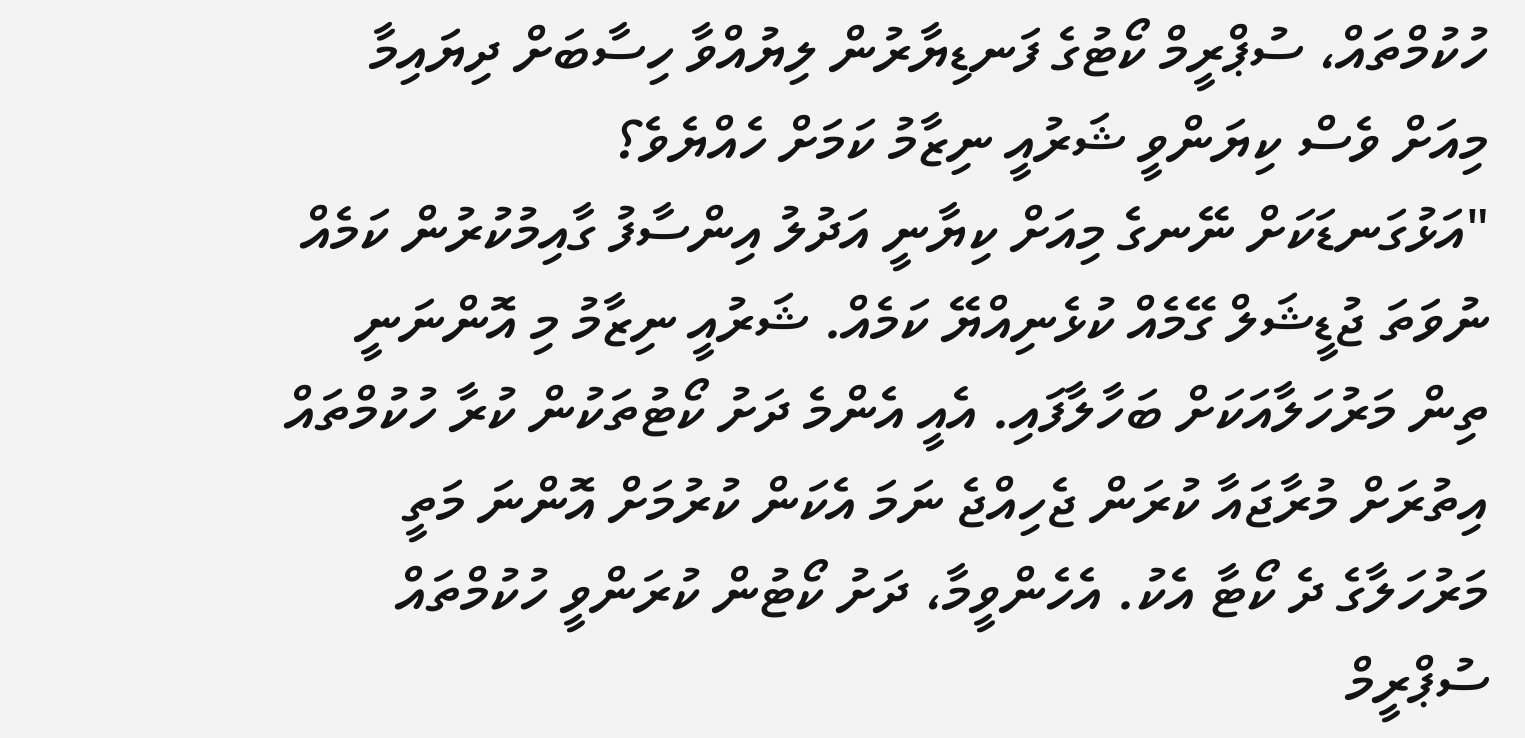ހުކުމްތައް، ސުޕްރީމް ކޯޓުގެ ފަނޑިޔާރުން ލިޔުއްވާ ހިސާބަށް ދިޔައިމާ މިއަށް ވެސް ކިޔަންވީ ޝަރުއީ ނިޒާމު ކަމަށް ހެއްޔެވެ؟
"އަޅުގަނޑަކަށް ނޭނގެ މިއަށް ކިޔާނީ އަދުލު އިންސާފު ގާއިމުކުރުން ކަމެއް ނުވަތަ ޖުޑީޝަލް ގޭމެއް ކުޅެނިއްޔޭ ކަމެއް. ޝަރުއީ ނިޒާމު މި އޮންނަނީ ތިން މަރުހަލާއަކަށް ބަހާލާފައި. އެއީ އެންމެ ދަށު ކޯޓުތަކުން ކުރާ ހުކުމްތައް އިތުރަށް މުރާޖައާ ކުރަން ޖެހިއްޖެ ނަމަ އެކަން ކުރުމަށް އޮންނަ މަތީ މަރުހަލާގެ ދެ ކޯޓާ އެކު. އެހެންވީމާ، ދަށު ކޯޓުން ކުރަންވީ ހުކުމްތައް ސުޕްރީމް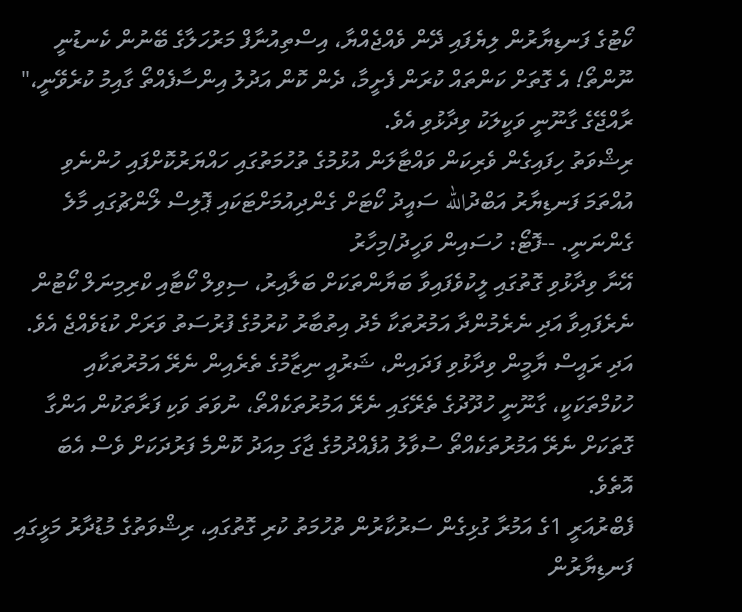ކޯޓުގެ ފަނޑިޔާރުން ލިޔެފައި ދޭން ވެއްޖެއްޔާ، އިސްތިއުނާފް މަރުހަލާގެ ބޭނުން ކެނޑުނީ ނޫންތޯ! އެ ގޮތަށް ކަންތައް ކުރަން ފެށީމާ، ދެން ކޮން އަދުލު އިންސާފެއްތޯ ގާއިމު ކުރެވޭނީ،" ރާއްޖޭގެ ގާނޫނީ ވަކީލަކު ވިދާޅުވި އެވެ.
ރިޝްވަތު ހިފައިގެން ވެރިކަން ވައްޓާލަން އުޅުމުގެ ތުހުމަތުގައި ހައްޔަރުކޮށްފައި ހުންނެވި އުއްތަމަ ފަނޑިޔާރު އަބްދުالله ސައީދު ކޯޓަށް ގެންދިއުމަށްޓަކައި ޕޮލިސް ލޯންޗުގައި މާލެ ގެންނަނީ. --ފޮޓޯ: ހުސައިން ވަހީދު/މިހާރު
އޭނާ ވިދާޅުވި ގޮތުގައި ލީކުވެފައިވާ ބަޔާންތަކަށް ބަލާއިރު، ސިވިލް ކޯޓާއި ކްރިމިނަލް ކޯޓުން ނެރެފައިވާ އަދި ނެރެމުންދާ އަމުރުތަކާ މެދު އިތުބާރު ކުރުމުގެ ފުރުސަތު ވަރަށް ކުޑަވެއްޖެ އެވެ. އަދި ރައީސް ޔާމީން ވިދާޅުވި ފަދައިން، ޝަރުއީ ނިޒާމުގެ ތެރެއިން ނެރޭ އަމުރުތަކާއި ހުކުމްތަކަކީ، ގާނޫނީ ހުދޫދުގެ ތެރޭގައި ނެރޭ އަމުރުތަކެއްތޯ، ނުވަތަ ވަކި ފަރާތަކުން އަންގާ ގޮތަކަށް ނެރޭ އަމުރުތަކެއްތޯ ސުވާލު އުފެއްދުމުގެ ޖާގަ މިއަދު ކޮންމެ ފަރުދަކަށް ވެސް އެބަ އޮތެވެ.
ފެބްރުއަރީ 1ގެ އަމުރާ ގުޅިގެން ސަރުކާރުން ތުހުމަތު ކުރި ގޮތުގައި، ރިޝްވަތުގެ މުޑުދާރު މަޅީގައި ފަނޑިޔާރުން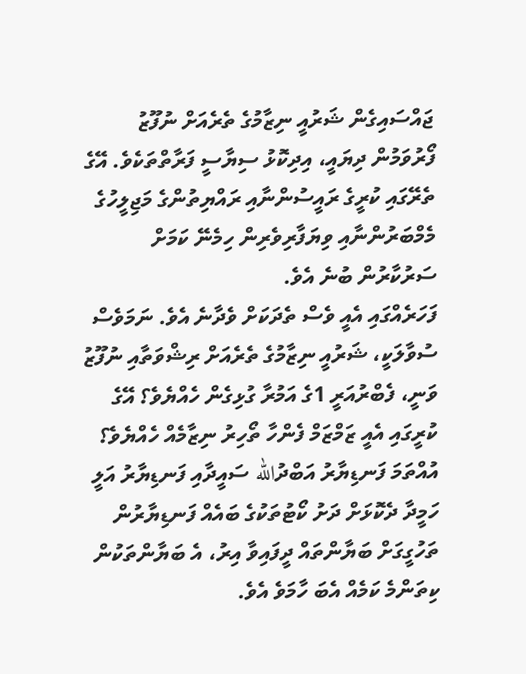ޖައްސައިގެން ޝަރުއީ ނިޒާމުގެ ތެރެއަށް ނުފޫޒު ފޯރުވަމުން ދިޔައީ، އިދިކޮޅު ސިޔާސީ ފަރާތްތަކެވެ. އޭގެ ތެރޭގައި ކުރީގެ ރައީސުންނާއި ރައްޔިތުންގެ މަޖިލީހުގެ މެމްބަރުންނާއި ވިޔަފާރިވެރިން ހިމެނޭ ކަމަށް ސަރުކާރުން ބުނެ އެވެ.
ފަހަރެއްގައި އެއީ ވެސް ތެދަކަށް ވެދާނެ އެވެ. ނަމަވެސް ސުވާލަކީ، ޝަރުއީ ނިޒާމުގެ ތެރެއަށް ރިޝްވަތާއި ނުފޫޒު ވަނީ، ފެބްރުއަރީ 1ގެ އަމުރާ ގުޅިގެން ހެއްޔެވެ؟ އޭގެ ކުރީގައި އެއީ ޒަމްޒަމް ފެންހާ ތޯހިރު ނިޒާމެއް ހެއްޔެވެ؟
އުއްތަމަ ފަނޑިޔާރު އަބްދުالله ސައީދާއި ފަނޑިޔާރު އަލީ ހަމީދާ ދެކޮޅަށް ދަށު ކޯޓުތަކުގެ ބައެއް ފަނޑިޔާރުން ތަހުގީގަށް ބަޔާންތައް ދީފައިވާ އިރު، އެ ބަޔާންތަކުން ކިތަންމެ ކަމެއް އެބަ ހާމަވެ އެވެ.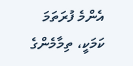އެންމެ ފުރަތަމަ ކަމަކީ، ތިމާމެންގެ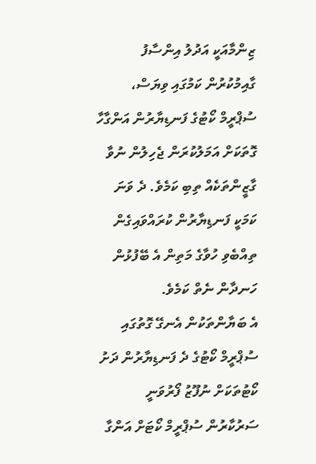ޒިންމާއަކީ އަދުލު އިންސާފު ގާއިމުކުރުން ކަމުގައި ވިޔަސް، ސުޕްރީމް ކޯޓުގެ ފަނޑިޔާރުން އަންގާހާ ގޮތަކަށް އަމަލުކުރަން ޖެހިލުން ނުވާ ގާޒީންތަކެއް ތިބި ކަމެވެ. ދެ ވަނަ ކަމަކީ ފަނޑިޔާރުން ކުރައްވައިގެން ތިއްބެވި ހުވާގެ މަތިން އެ ބޭފުޅުން ހަނދާން ނެތް ކަމެވެ.
އެ ބަޔާންތަކުން އެނގޭ ގޮތުގައި ސުޕްރީމް ކޯޓުގެ ދެ ފަނޑިޔާރުން ދަށު ކޯޓުތަކަށް ނުފޫޒު ފޯރުވަނީ ސަރުކާރުން ސުޕްރީމް ކޯޓަށް އަންގާ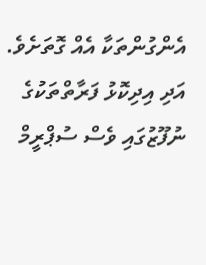އެންގުންތަކާ އެއް ގޮތަށެވެ. އަދި އިދިކޮޅު ފަރާތްތަކުގެ ނުފޫޒުގައި ވެސް ސުޕްރީމް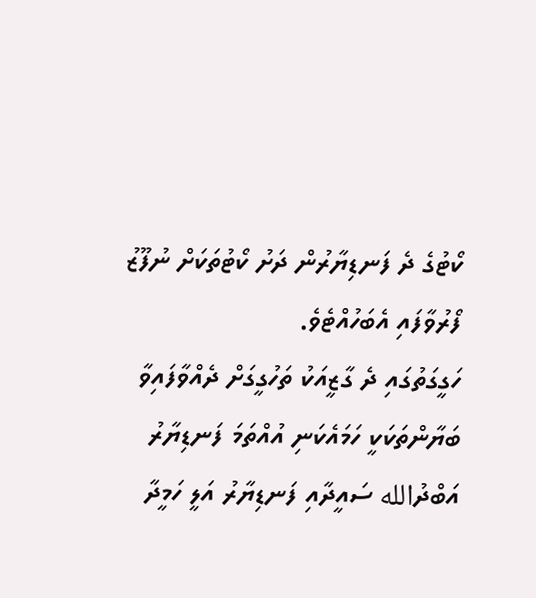ކޯޓުގެ ދެ ފަނޑިޔާރުން ދަށު ކޯޓުތަކަށް ނުފޫޒު ފޯރުވާފައި އެބަހުއްޓެވެ.
ހަގީގަތުގައި ދެ ގާޒީއަކު ތަހުގީގަށް ދެއްވާފައިވާ ބަޔާންތަކަކީ ހަމައެކަނި އުއްތަމަ ފަނޑިޔާރު އަބްދުالله ސައީދާއި ފަނޑިޔާރު އަލީ ހަމީދާ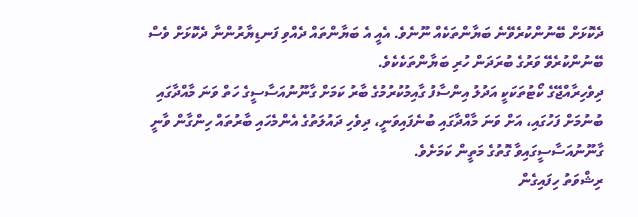ދެކޮޅަށް ބޭނުންކުރެވޭނެ ބަޔާންތަކެއް ނޫނެވެ. އެއީ އެ ބަޔާންތައް ދެއްވި ފަނޑިޔާރުންނާ ދެކޮޅަށް ވެސް ބޭނުންކުރެވޭ ވަރުގެ ބުރަދަން ހުރި ބަޔާންތަކެކެވެ.
ދިވެހިރާއްޖޭގެ ކޯޓުތަކަކީ އަދުލު އިންސާފު ގާއިމުކުރުމުގެ ބާރު ކަމަށް ގާނޫނުއަސާސީގެ ހަތް ވަނަ މާއްދާގައި ބުނުމަށް ފަހުގައި، އަށް ވަނަ މާއްދާގައި ބުނެފައިވަނީ، ދިވެހި ދައުލަތުގެ އެންމެހައި ބާރުތައް ހިންގާން ވާނީ ގާނޫނުއަސާސީގައިވާ ގޮތުގެ މަތީން ކަމަށެވެ.
ރިޝްވަތު ހިފައިގެން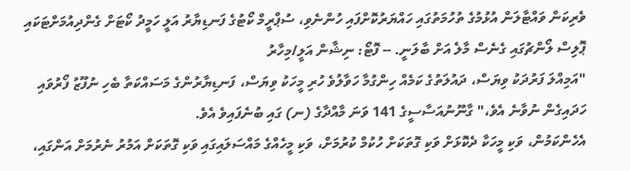ވެރިކަން ވައްޓާލަން އުޅުމުގެ ތުހުމަތުގައި ހައްޔަރުކޮށްފައި ހުންނެވި، ސުޕްރީމް ކޯޓުގެ ފަނޑިޔާރު އަލީ ހަމީދު ކޯޓަށް ގެންދިއުމަށްޓަކައި ޕޮލިސް ލޯންޗުގައި ގެނެސް މާލެ އަށް ބާލަނީ. -- ފޮޓޯ: ނިޝާން އަލީ/މިހާރު
"އަމިއްލަ ފަރުދަކު ވިޔަސް، ދައުލަތުގެ ކަމެއް ހިންގުމާ ހަވާލުވެ ހުރި މީހަކު ވިޔަސް، ފަނޑިޔާރުންގެ މަސައްކަތާ ބެހި ނުފޫޒު ފޯރުވައި ހަދައިގެން ނުވާނެ އެވެ،" ގާނޫނުއަސާސީގެ 141 ވަނަ މާއްދާގެ (ނ) ގައި ބުނެފައިވެ އެވެ.
އެހެންކަމުން، ވަކި މީހަކާ ދެކޮޅަށް ވަކި ގޮތަކަށް ހުކުމް ކުރުމަށް، ވަކި މީހެއްގެ މައްސަލައިގައި ވަކި ގޮތަކަށް އަމުރު ނެރުމަށް އަންގައި،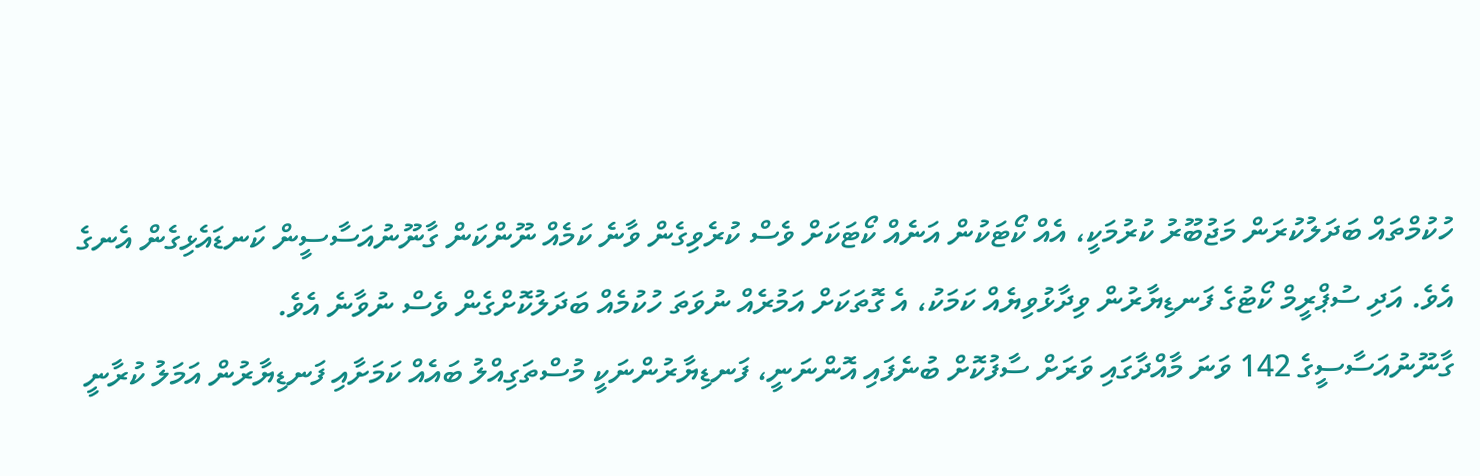ހުކުމްތައް ބަދަލުކުރަން މަޖުބޫރު ކުރުމަކީ، އެއް ކޯޓަކުން އަނެއް ކޯޓަކަށް ވެސް ކުރެވިގެން ވާނެ ކަމެއް ނޫންކަން ގާނޫނުއަސާސީން ކަނޑައެޅިގެން އެނގެ އެވެ. އަދި ސުޕްރީމް ކޯޓުގެ ފަނޑިޔާރުން ވިދާޅުވިޔެއް ކަމަކު، އެ ގޮތަކަށް އަމުރެއް ނުވަތަ ހުކުމެއް ބަދަލުކޮށްގެން ވެސް ނުވާނެ އެވެ.
ގާނޫނުއަސާސީގެ 142 ވަނަ މާއްދާގައި ވަރަށް ސާފުކޮށް ބުނެފައި އޮންނަނީ، ފަނޑިޔާރުންނަކީ މުސްތަގިއްލު ބައެއް ކަމަށާއި ފަނޑިޔާރުން އަމަލު ކުރާނީ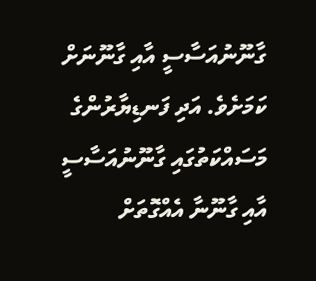ގާނޫނުއަސާސީ އާއި ގާނޫނަށް ކަމަށެވެ. އަދި ފަނޑިޔާރުންގެ މަސައްކަތުގައި ގާނޫނުއަސާސީ އާއި ގާނޫނާ އެއްގޮތަށް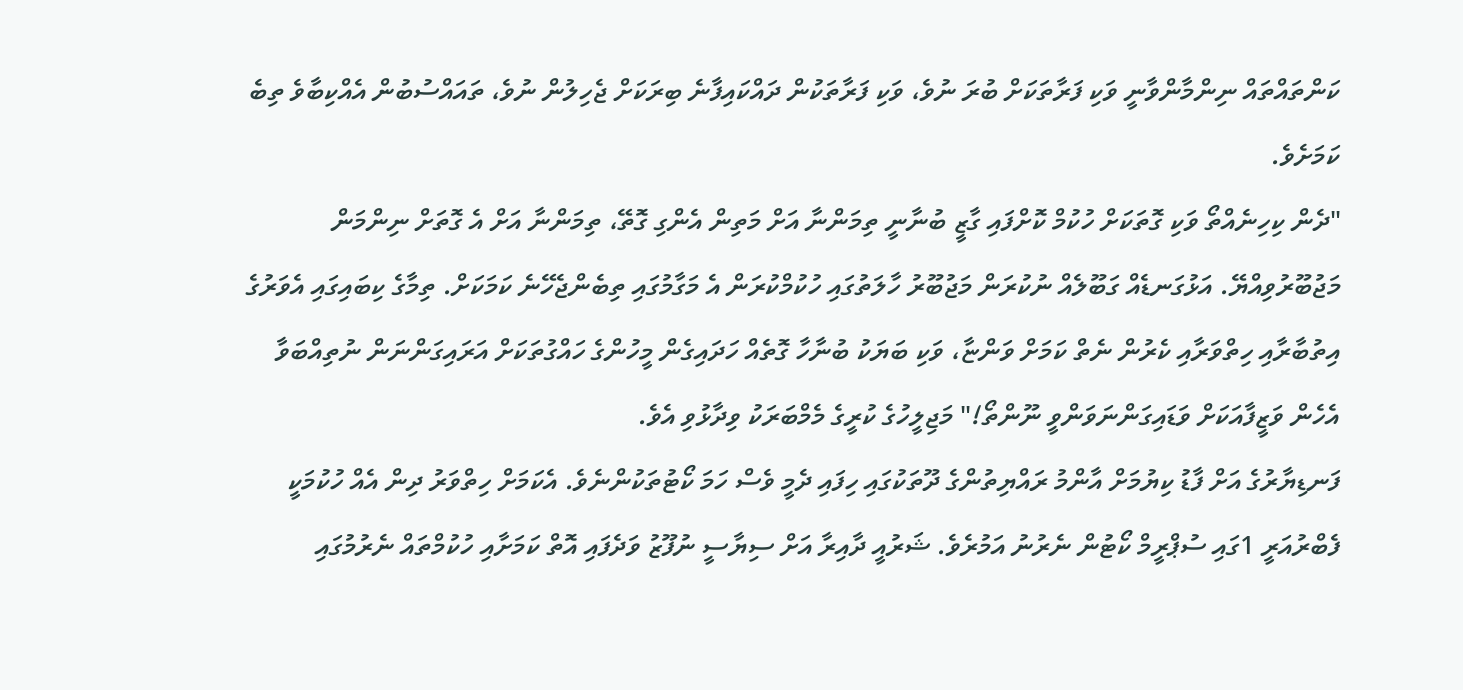ކަންތައްތައް ނިންމާންވާނީ ވަކި ފަރާތަކަށް ބުރަ ނުވެ، ވަކި ފަރާތަކުން ދައްކައިފާނެ ބިރަކަށް ޖެހިލުން ނުވެ، ތައައްސުބުން އެއްކިބާވެ ތިބެ ކަމަށެވެ.
"ދެން ކިހިނެއްތޯ ވަކި ގޮތަކަށް ހުކުމް ކޮށްފައި ގާޒީ ބުނާނީ ތިމަންނާ އަށް މަތިން އެންގި ގޮތޭ، ތިމަންނާ އަށް އެ ގޮތަށް ނިންމަން މަޖުބޫރުވިއްޔޭ. އަޅުގަނޑެއް ގަބޫލެއް ނުކުރަން މަޖުބޫރު ހާލަތުގައި ހުކުމްކުރަން އެ މަގާމުގައި ތިބެންޖެހޭނެ ކަމަކަށް. ތިމާގެ ކިބައިގައި އެވަރުގެ އިތުބާރާއި ހިތްވަރާއި ކެރުން ނެތް ކަމަށް ވަންޏާ، ވަކި ބަޔަކު ބުނާހާ ގޮތެއް ހަދައިގެން މީހުންގެ ހައްގުތަކަށް އަރައިގަންނަން ނުތިއްބަވާ އެހެން ވަޒީފާއަކަށް ވަޑައިގަންނަވަންވީ ނޫންތޯ!" މަޖިލީހުގެ ކުރީގެ މެމްބަރަކު ވިދާޅުވި އެވެ.
ފަނޑިޔާރުގެ އަށް ފާޑު ކިޔުމަށް އާންމު ރައްޔިތުންގެ ދޫތަކުގައި ހިފައި ދެމީ ވެސް ހަމަ ކޯޓުތަކުންނެވެ. އެކަމަށް ހިތްވަރު ދިން އެއް ހުކުމަކީ ފެބްރުއަރީ 1ގައި ސުޕްރީމް ކޯޓުން ނެރުނު އަމުރެވެ. ޝަރުއީ ދާއިރާ އަށް ސިޔާސީ ނުފޫޒު ވަދެފައި އޮތް ކަމަށާއި ހުކުމްތައް ނެރުމުގައި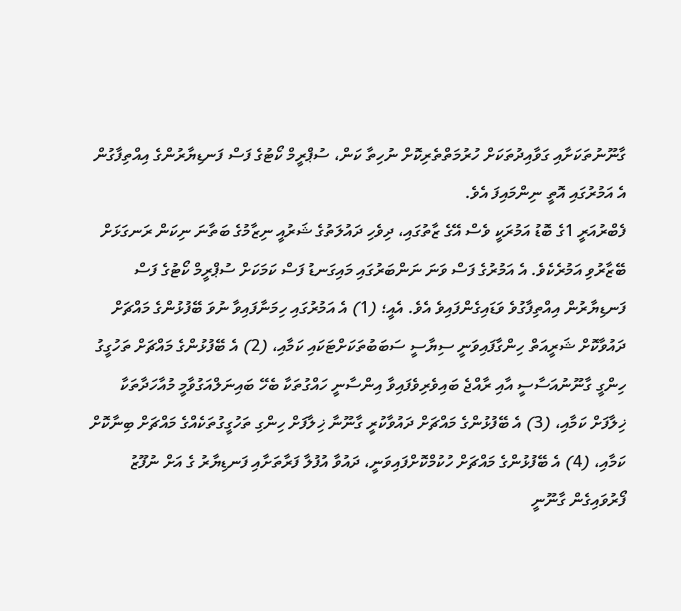ގާނޫނުތަކަށާއި ގަވާއިދުތަކަށް ހުރުމަތްތެރިކޮށް ނުހިތާ ކަން، ސުޕްރީމް ކޯޓުގެ ފަސް ފަނޑިޔާރުންގެ އިއްތިފާގުން އެ އަމުރުގައި އޮތީ ނިންމައިފަ އެވެ.
ފެބްރުއަރީ 1ގެ ބޮޑު އަމުރަކީ ވެސް އޭގެ ޒާތުގައި، ދިވެހި ދައުލަތުގެ ޝަރުއީ ނިޒާމުގެ ބަތާނަ ނިކަން ރަނގަޅަށް ބޭޒާރުވި އަމުރެކެވެ. އެ އަމުރުގެ ފަސް ވަނަ ނަންބަރުގައި މައިގަނޑު ފަސް ކަމަކަށް ސުޕްރީމް ކޯޓުގެ ފަސް ފަނޑިޔާރުން އިއްތިފާގުވެ ވަޑައިގެންފައިވެ އެވެ. އެއީ؛ (1) އެ އަމުރުގައި ހިމަނާފައިވާ ނުވަ ބޭފުޅުންގެ މައްޗަށް ދައުވާކޮށް ޝަރީއަތް ހިންގާފައިވަނީ ސިޔާސީ ސަބަބުތަކަށްޓަކައި ކަމާއި، (2) އެ ބޭފުޅުންގެ މައްޗަށް ތަހުގީގު ހިންގީ ގާނޫނުއަސާސީ އާއި ރާއްޖެ ބައިވެރިވެފައިވާ އިންސާނީ ހައްގުތަކާ ބެހޭ ބައިނަލްއަގުވާމީ މުއާހަދާތަކާ ޚިލާފަށް ކަމާއި، (3) އެ ބޭފުޅުންގެ މައްޗަށް ދައުވާކުރީ ގާނޫނާ ޚިލާފަށް ހިންގި ތަހުގީގުތަކެއްގެ މައްޗަށް ބިނާކޮށް ކަމާއި، (4) އެ ބޭފުޅުންގެ މައްޗަށް ހުކުމްކޮށްފައިވަނީ، ދައުވާ އުފުލާ ފަރާތަށާއި ފަނޑިޔާރު ގެ އަށް ނުފޫޒު ފޯރުވައިގެން ގާނޫނީ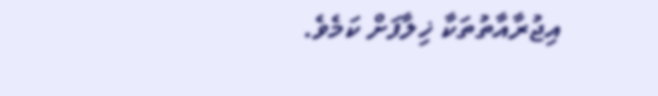އިޖުރާއާތުތަކާ ޚިލާފަށް ކަމެވެ.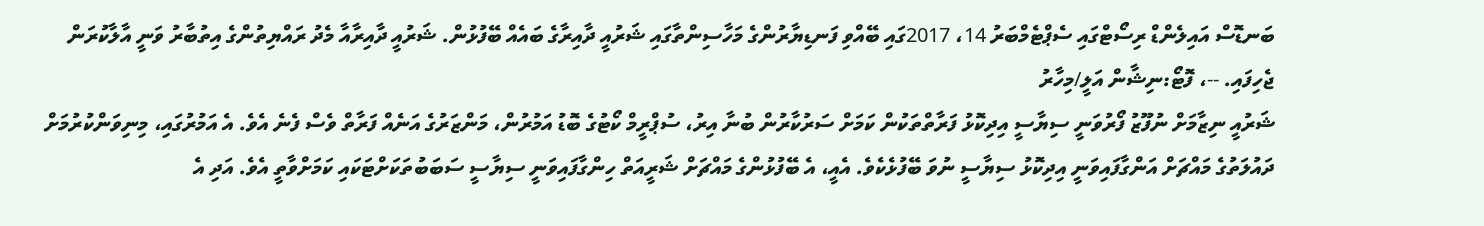ބަނޑޮސް އައިލެންޑް ރިސޯޓްގައި ސެޕްޓެމްބަރު 14، 2017ގައި ބޭއްވި ފަނޑިޔާރުންގެ މަހާސިންތާގައި ޝަރުއީ ދާއިރާގެ ބައެއް ބޭފުޅުން. ޝަރުއީ ދާއިރާއާ މެދު ރައްޔިތުންގެ އިތުބާރު ވަނީ އާލާކުރަން ޖެހިފައި. --، ފޮޓޯ:ނިޝާން އަލީ/މިހާރު
ޝަރުއީ ނިޒާމަށް ނުފޫޒު ފޯރުވަނީ ސިޔާސީ އިދިކޮޅު ފަރާތްތަކުން ކަމަށް ސަރުކާރުން ބުނާ އިރު، ސުޕްރީމް ކޯޓުގެ ބޮޑު އަމުރުން، މަންޒަރުގެ އަނެއް ފަރާތް ވެސް ފެނެ އެވެ. އެ އަމުރުގައި، މިނިވަންކުރުމަށް ދައުލަތުގެ މައްޗަށް އަންގާފައިވަނީ އިދިކޮޅު ސިޔާސީ ނުވަ ބޭފުޅެކެވެ. އެއީ، އެ ބޭފުޅުންގެ މައްޗަށް ޝަރީއަތް ހިންގާފައިވަނީ ސިޔާސީ ސަބަބުތަކަށްޓަކައި ކަމަށްވާތީ އެވެ. އަދި އެ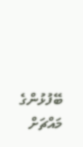ބޭފުޅުންގެ މައްޗަށް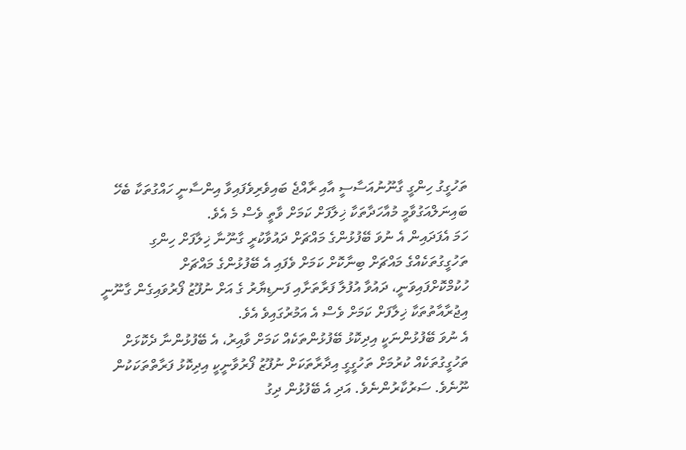ތަހުގީގު ހިންގީ ގާނޫނުއަސާސީ އާއި ރާއްޖެ ބައިވެރިވެފައިވާ އިންސާނީ ހައްގުތަކާ ބެހޭ ބައިނަލްއަގުވާމީ މުއާހަދާތަކާ ޚިލާފަށް ކަމަށް ވާތީ ވެސް މެ އެވެ.
ހަމަ އެފަދައިން އެ ނުވަ ބޭފުޅުންގެ މައްޗަށް ދައުވާކުރީ ގާނޫނާ ޚިލާފަށް ހިންގި ތަހުގީގުތަކެއްގެ މައްޗަށް ބިނާކޮށް ކަމަށް ވެފައި އެ ބޭފުޅުންގެ މައްޗަށް ހުކުމްކޮށްފައިވަނީ، ދައުވާ އުފުލާ ފަރާތަށާއި ފަނޑިޔާރު ގެ އަށް ނުފޫޒު ފޯރުވައިގެން ގާނޫނީ އިޖުރާއާތުތަކާ ޚިލާފަށް ކަމަށް ވެސް އެ އަމުރުގައިވެ އެވެ.
އެ ނުވަ ބޭފުޅުންނަކީ އިދިކޮޅު ބޭފުޅުންތަކެއް ކަމަށް ވާއިރު، އެ ބޭފުޅުންނާ ދެކޮޅަށް ތަހުގީގުތަކެއް ކުރުމަށް ތަހުގީގީ އިދާރާތަކަށް ނުފޫޒު ފޯރުވާނީކީ އިދިކޮޅު ފަރާތްތަކަކުން ނޫނެވެ. ސަރުކާރުންނެވެ. އަދި އެ ބޭފުޅުން ދިގު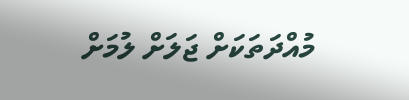މުއްދަތަކަށް ޖަލަށް ލުމަށް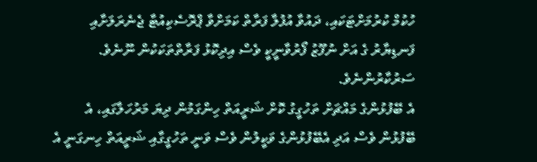ހުކުމް ކުރުމަށްޓަކައި، ދައުވާ އުފުލާ ފަރާތް ކަމަށްވާ ޕްރޮސެކިއުޓާ ޖެނެރަލަށާއި ފަނޑިޔާރު ގެ އަށް ނުފޫޒު ފޯރުވާނީކީ ވެސް އިދިކޮޅު ފަރާތްތަކަކުން ނޫނެވެ. ސަރުކާރުންނެވެ.
އެ ބޭފުޅުންގެ މައްޗަށް ތަހުގީގު ކޮށް ޝަރީއަތް ހިންގަމުން ދިޔަ މަރުހަލާގައި، އެ ބޭފުޅުން ވެސް އަދި އެބޭފުޅުންގެ ވަކީލުން ވެސް ވަނީ ތަހުގީގާއި ޝަރީއަތް ހިނގަނީ އެ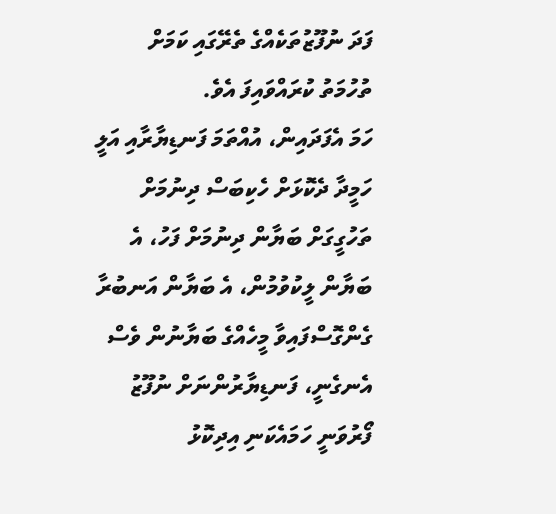ފަދަ ނުފޫޒުތަކެއްގެ ތެރޭގައި ކަމަށް ތުހުމަތު ކުރައްވައިފަ އެވެ.
ހަމަ އެފަދައިން، އުއްތަމަ ފަނޑިޔާރާއި އަލީ ހަމީދާ ދެކޮޅަށް ހެކިބަސް ދިނުމަށް ތަހުގީގަށް ބަޔާން ދިނުމަށް ފަހު، އެ ބަޔާން ލީކުވުމުން، އެ ބަޔާން އަނބުރާ ގެންގޮސްފައިވާ މީހެއްގެ ބަޔާނުން ވެސް އެނގެނީ، ފަނޑިޔާރުންނަށް ނުފޫޒު ފޯރުވަނީ ހަމައެކަނި އިދިކޮޅު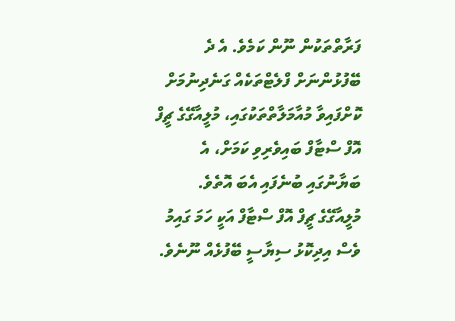ފަރާތްތަކުން ނޫން ކަމެވެ. އެ ދެ ބޭފުޅުންނަށް ފްލެޓްތަކެއް ގަނެދިނުމަށް ކޮށްފައިވާ މުއާމަލާތްތަކުގައި، މުލީއާގޭގެ ޗީފް އޮފް ސްޓާފް ބައިވެރިވި ކަމަށް، އެ ބަޔާނުގައި ބުނެފައި އެބަ އޮތެވެ. މުލީއާގޭގެ ޗީފް އޮފް ސްޓާފް އަކީ ހަމަ ގައިމު ވެސް އިދިކޮޅު ސިޔާސީ ބޭފުޅެއް ނޫނެވެ.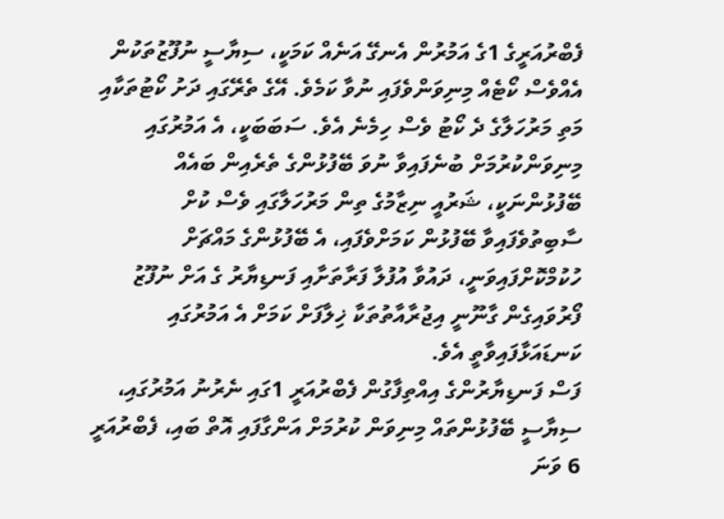ފެބްރުއަރީގެ 1ގެ އަމުރުން އެނގޭ އަނެއް ކަމަކީ، ސިޔާސީ ނުފޫޒުތަކުން އެއްވެސް ކޯޓެއް މިނިވަންވެފައި ނުވާ ކަމެވެ. އޭގެ ތެރޭގައި ދަށު ކޯޓުތަކާއި މަތި މަރުހަލާގެ ދެ ކޯޓު ވެސް ހިމެނެ އެވެ. ސަބަބަކީ، އެ އަމުރުގައި މިނިވަންކުރުމަށް ބުނެފައިވާ ނުވަ ބޭފުޅުންގެ ތެރެއިން ބައެއް ބޭފުޅުންނަކީ، ޝަރުއީ ނިޒާމުގެ ތިން މަރުހަލާގައި ވެސް ކުށް ސާބިތުވެފައިވާ ބޭފުޅުން ކަމަށްވެފައި، އެ ބޭފުޅުންގެ މައްޗަށް ހުކުމްކޮށްފައިވަނީ، ދައުވާ އުފުލާ ފަރާތަށާއި ފަނޑިޔާރު ގެ އަށް ނުފޫޒު ފޯރުވައިގެން ގާނޫނީ އިޖުރާއާތުތަކާ ޚިލާފަށް ކަމަށް އެ އަމުރުގައި ކަނޑައަޅާފައިވާތީ އެވެ.
ފަސް ފަނޑިޔާރުންގެ އިއްތިފާގުން ފެބްރުއަރީ 1ގައި ނެރުނު އަމުރުގައި، ސިޔާސީ ބޭފުޅުންތައް މިނިވަން ކުރުމަށް އަންގާފައި އޮތް ބައި، ފެބްރުއަރީ 6 ވަނަ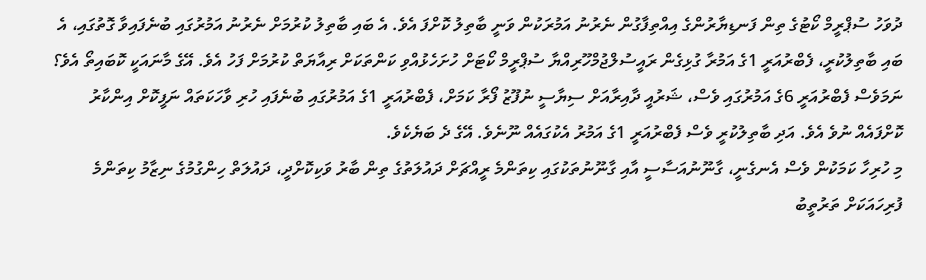ދުވަހު ސުޕްރީމް ކޯޓުގެ ތިން ފަނޑިޔާރުންގެ އިއްތިފާގުން ނެރުނު އަމުރަކުން ވަނީ ބާތިލު ކޮށްފަ އެވެ. އެ ބައި ބާތިލު ކުރުމަށް ނެރުނު އަމުރުގައި ބުނެފައިވާ ގޮތުގައި، އެ ބައި ބާތިލުކުރީ، ފެބްރުއަރީ 1ގެ އަމުރާ ގުޅިގެން ރައީސުލްޖުމްހޫރިއްޔާ ސުޕްރީމް ކޯޓަށް ހުށަހެޅުއްވި ކަންތަކަށް ރިއާޔަތް ކުރުމަށް ފަހު އެވެ. އޭގެ މާނައަކީ ކޮބައިތޯ އެވެ؟
ނަމަވެސް ފެބްރުއަރީ 6ގެ އަމުރުގައި ވެސް، ޝަރުއީ ދާއިރާއަށް ސިޔާސީ ނުފޫޒު ފޯރާ ކަމަށް، ފެބްރުއަރީ 1ގެ އަމުރުގައި ބުނެފައި ހުރި ވާހަކަތައް ނަފީކޮށް އިންކާރު ކޮށްފައެއް ނުވެ އެވެ. އަދި ބާތިލުކުރީ ވެސް ފެބްރުއަރީ 1ގެ އަމުރު އެކުގައެއް ނޫނެވެ. އޭގެ ދެ ބަޔެކެވެ.
މި ހުރިހާ ކަމަކުން ވެސް އެނގެނީ، ގާނޫނުއަސާސީ އާއި ގާނޫނުތަކުގައި ކިތަންމެ ރީއްޗަށް ދައުލަތުގެ ތިން ބާރު ވަކިކޮށްދީ، ދައުލަތް ހިންގުމުގެ ނިޒާމު ކިތަންމެ ފުރިހައަކަށް ތަރުތީބު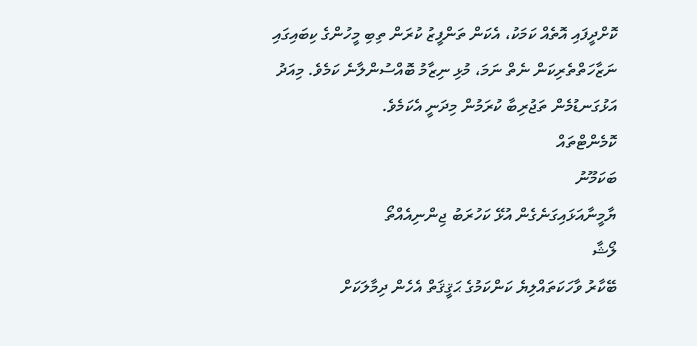ކޮށްދީފައި އޮތެއް ކަމަކު، އެކަން ތަންފީޒު ކުރަން ތިބި މީހުންގެ ކިބައިގައި ނަޒާހަތްތެރިކަން ނެތް ނަމަ، މުޅި ނިޒާމު ބޮއްސުންލާނެ ކަމެވެ. މިއަދު އަޅުގަނޑުމެން ތަޖުރިބާ ކުރަމުން މިދަނީ އެކަމެވެ.
ކޮމެންޓްތައް
ބަކަމޫނު
ޔާމީނާއަޅައިގަނެގެން އުޅޭ ކަހުރަބު ޖިންނިއެއްތޯ
ލޯޝާ
ބޭކާރު ވާހަކަތައްލިޔެ ކަންކަމުގެ ޙަޤީޤަތް އެހެން ދިމާލަކަށް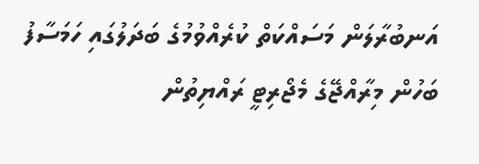އަނބުރާލަން މަސައްކަތް ކުރެއްވުމުގެ ބަދަލުގައި ހަމަސާފު ބަހުން މިރާއްޖޭގެ މެޖޯރިޓީ ރައްޔިތުން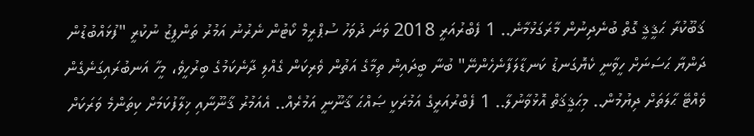ޤަބޫކުރާ ޙަޤީޤީ ގޮތް ބުނެދިނުން މާރަގަޅުމާނެ.. 1 ފެބްރުއަރީ 2018 ވަނަ ދުވަހު ސުޕްރީމް ކޯޓުން ނެރުނު އަމުރު ތަންފީޒު ނުކުރީ "ފުޅައްބުޑުން ދަންޔާ ޙަސަނަށް ހީވާނީ ކެޔޮގަނޑު ކަނޑާލަފާނެހެންނޭ" ބުނާ ބީދައިން ތިމާގެ އަތުން ވެރިކަން ގެއްލި ދާނެކަމުގެ ބިރުހީވެ، މީހާ އަނބުރައިގަނެގެން ވެއްޓޭ ޙާލަތަށް ދިޔުމުން.. މިޙަޤީޤަތް އޮޅުވާނުލާ.. 1 ފެބްރުއަރީގެ އަމުރަކީ ޞައްޙަ ޤާނޫނީ އަމުރެއް.. އެއަމުރު ޤާނޫނާއި ޚިލާފުކަމަށް ކިތަންމެ ވަރަކަށް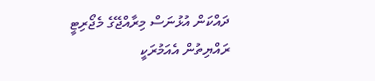ދައްކަން އުޅުނަސް މިރާއްޖޭގެ މެޖޯރިޓީ ރައްޔިތުން އެއަމުރަކީ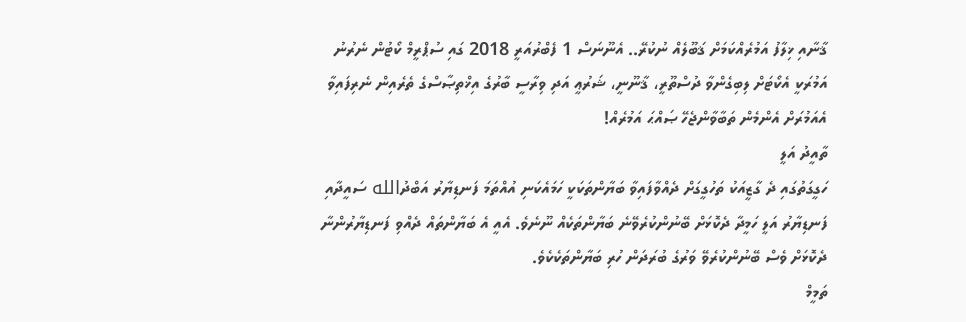ޤާނާއި ޚިލާފު އަމުރެއްކަމަށް ޤަބޫލެއް ނުކުރޭ.. އެނޫނަސް 1 ފެބްރުއަރީ 2018 ގައި ސުޕްރީމް ކޯޓުން ނެރުނު އަމުރަކީ އެކޯޓަށް ލިބިގެންވާ ދުސްތޫރީ، ޤާނޫނީ، ޝަރުޢީ އަދި ވިރާސީ ބާރުގެ އިޚްތިޞާސްގެ ތެރެއިން ނެރިފައިވާ އެއަމުރަށް އެންމެން ތަބާވާންޖެހޭ ޞައްޙަ އަމުރެއް!
ތާއީދު އަލީ
ހަގީގަތުގައި ދެ ގާޒީއަކު ތަހުގީގަށް ދެއްވާފައިވާ ބަޔާންތަކަކީ ހަމައެކަނި އުއްތަމަ ފަނޑިޔާރު އަބްދުالله ސައީދާއި ފަނޑިޔާރު އަލީ ހަމީދާ ދެކޮޅަށް ބޭނުންކުރެވޭނެ ބަޔާންތަކެއް ނޫނެވެ. އެއީ އެ ބަޔާންތައް ދެއްވި ފަނޑިޔާރުންނާ ދެކޮޅަށް ވެސް ބޭނުންކުރެވޭ ވަރުގެ ބުރަދަން ހުރި ބަޔާންތަކެކެވެ.
ތަމީމް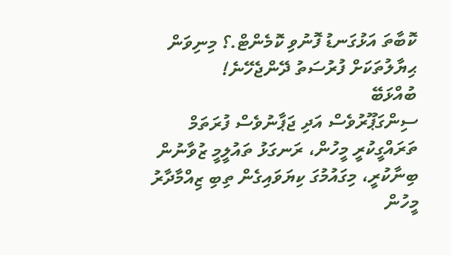ކޮބާތަ އަޅުގަނޑު ފޮނުވި ކޮމެންޓް.؟ މިނިވަން ޙިޔާލުތަކަށް ފުރުސަތު ދޭންޖެހޭނެ!
ބުއްޅަބޭ
ސިންގަޕޫރުވެސް އަދި ޖަޕާނުވެސް ފުރަތަމް ތަރައްގީކުރީ މީހުން، ރަނގަޅު ތައުލީމީ ޒުވާނުން ބިނާކުރީ، މިގައުމުގަ ކިޔަވައިގެން ތިބި ޒިއްމާދާރު މީހުން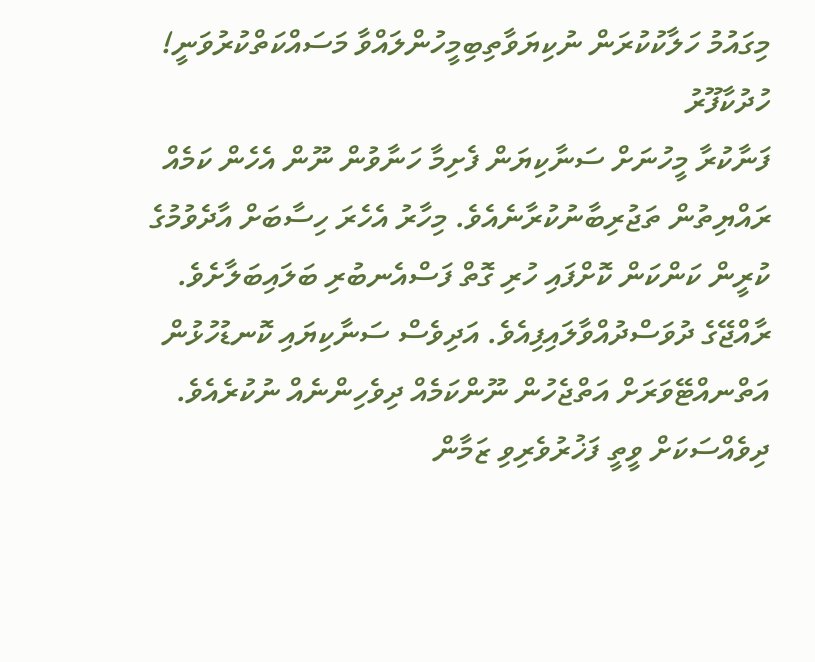މިގައުމު ހަލާކުކުރަން ނުކިޔަވާތިބިމީހުންލައްވާ މަސައްކަތްކުރުވަނީ!
ހުދުކާފޫރު
ފަނާކުރާ މީހުނަށް ސަނާކިޔަން ފެށިމާ ހަނާވުން ނޫން އެހެން ކަމެއް ރައްޔިތުން ތަޖުރިބާނުކުރާނެއެވެ. މިހާރު އެހެރަ ހިސާބަށް އާދެވުމުގެ ކުރީން ކަންކަން ކޮށްފައި ހުރި ގޮތް ފަސްއެނބުރި ބަލައިބަލާށެވެ. ރާއްޖޭގެ ދުވަސްދުއްވާލައިފިއެވެ. އަދިވެސް ސަނާކިޔައި ކޮނޑުހުޅުން އަތްނއްޓޭވަރަށް އަތްޖެހުން ނޫންކަމެއް ދިވެހިންނެއް ނުކުރެއެވެ. ދިވެއްސަކަށް ވީތީ ފަޚުރުވެރިވި ޒަމާން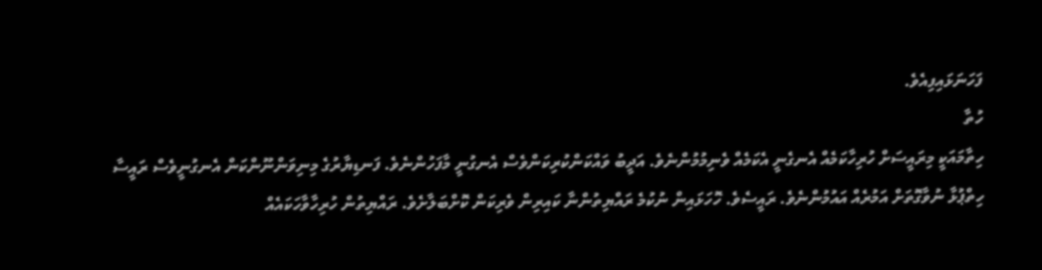ފަހަނަޅައިފިއެވެ.
ހުތާ
ހިތާމައަކީ މިރައީސަށް ހުރިހާކަމެއް އެނގެނީ އެކަމެއް ވެނިމުމުންނެވެ. އަދީބު ވައްކަންކުރިކަންވެސް އެނގުނީ މާފަހުންނެވެ. ފަނޑިޔާރުގެ މިނިވަންނޫންކަން އެނގުނީވެސް ރައީސާ ހިތްޕުޅާ ނުވާގޮތަށް އަމުރެއް އައުމުންނެވެ. ރައީސެވެ. ހޮހަޅައިން ނުކުމެ ރައްޔިތުންނާ ކައިރިން ވެރިކަން ކޮށްބަލާށެވެ. ރައްޔިތުން ހުރިހާވާހަކައެއް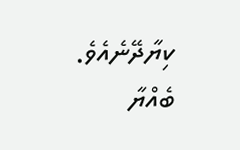ކިޔާދޭނެއެވެ.
ބެއްޔާ